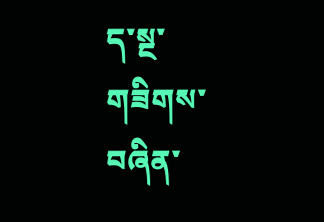ད་སྔ་གཟིགས་བཞིན་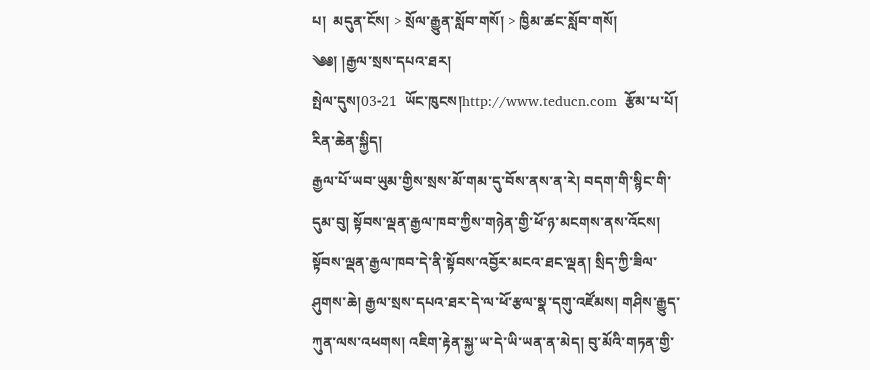པ།  མདུན་ངོས། > སྲོལ་རྒྱུན་སློབ་གསོ། > ཁྱིམ་ཚང་སློབ་གསོ།
༄༅། །རྒྱལ་སྲས་དཔའ་ཐར།
སྤེལ་དུས།03-21  ཡོང་ཁུངས།http://www.teducn.com  རྩོམ་པ་པོ། རིན་ཆེན་སྐྱིད།
རྒྱལ་པོ་ཡབ་ཡུམ་གྱིས་སྲས་མོ་གམ་དུ་བོས་ནས་ན་རེ། བདག་གི་སྙིང་གི་དུམ་བུ། སྟོབས་ལྡན་རྒྱལ་ཁབ་ཀྱིས་གཉེན་གྱི་ཕོ་ཉ་མངགས་ནས་འོངས། སྟོབས་ལྡན་རྒྱལ་ཁབ་དེ་ནི་སྟོབས་འབྱོར་མངའ་ཐང་ལྡན། སྲིད་ཀྱི་ཟིལ་ཤུགས་ཆེ། རྒྱལ་སྲས་དཔའ་ཐར་དེ་ལ་ཕོ་རྩལ་སྣ་དགུ་འཛོམས། གཤིས་རྒྱུད་ཀུན་ལས་འཕགས། འཇིག་རྟེན་སྐྱ་ཡ་དེ་ཡི་ཡན་ན་མེད། བུ་མོའི་གཏན་གྱི་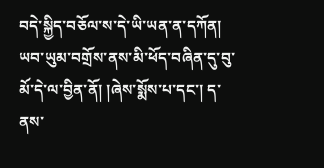བདེ་སྐྱིད་བཅོལ་ས་དེ་ཡི་ཡན་ན་དཀོན། ཡབ་ཡུམ་བགྲོས་ནས་མི་ཕོད་བཞིན་དུ་བུ་མོ་དེ་ལ་བྱིན་ནོ། །ཞེས་སྨོས་པ་དང་། ད་ནས་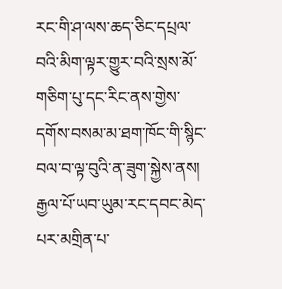རང་གི་ཤ་ལས་ཆད་ཅིང་དཔྲལ་བའི་མིག་ལྟར་གྱུར་བའི་སྲས་མོ་གཅིག་པུ་དང་རིང་ནས་གྱེས་དགོས་བསམ་མ་ཐག་ཁོང་གི་སྙིང་བལ་བ་ལྟ་བུའི་ན་ཟུག་སྐྱེས་ནས། རྒྱལ་པོ་ཡབ་ཡུམ་རང་དབང་མེད་པར་མགྲིན་པ་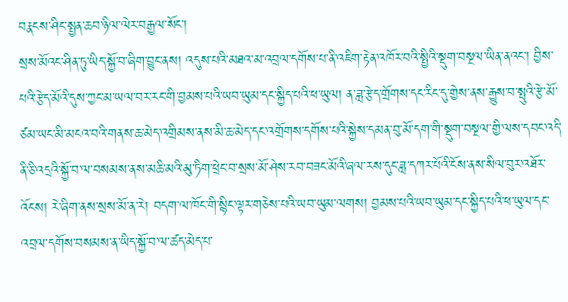བརྣངས་ཤིང་སྤྱན་ཆབ་ཉིལ་ལེར་བརྒྱལ་སོང་།
སྲས་མོའང་ཤིན་ཏུ་ཡིད་སྐྱོ་བ་ཞིག་བྱུང་ནས། འདུས་པའི་མཐའ་མ་འབྲལ་དགོས་པ་ནི་འཇིག་རྟེན་འཁོར་བའི་སྤྱིའི་སྡུག་བསྔལ་ཡིན་ནའང་། བྱིས་པའི་རྩེད་མོའི་དུས་ཀྱང་མ་ཡལ་བར་རང་གི་བྱམས་པའི་ཡབ་ཡུམ་དང་སྐྱིད་པའི་ཕ་ཡུལ། ན་ཟླ་རྩེད་གྲོགས་དང་རིང་དུ་གྱེས་ནས་རྒྱུས་བ་སྤུའི་རྩེ་མོ་ཙམ་ཡང་མི་མངའ་བའི་གནས་ཆ་མེད་འགྲིམས་ནས་མི་ཆ་མེད་དང་འགྲོགས་དགོས་པའི་སྐྱེས་དམན་བུ་མོ་དག་གི་སྡུག་བསྔལ་གྱི་ལས་དབང་འདི་ནི་ཅི་འདྲའི་སྐྱོ་བ་ལ་བསམས་ནས་མཆི་མའི་མུ་ཏིག་ཕྲེང་བ་སྲས་མོ་ཤེས་རབ་བཟང་མོའི་ཞལ་རས་དུང་ཟླ་དཀར་པོའི་ངོས་ནས་སིལ་བུར་འཐོར་འོངས། རེ་ཞིག་ནས་སྲས་མོ་ན་རེ། བདག་ལ་ཁོང་གི་སྙིང་ལྟར་གཅེས་པའི་ཡབ་ཡུམ་ལགས། བྱམས་པའི་ཡབ་ཡུམ་དང་སྐྱིད་པའི་ཕ་ཡུལ་དང་འབྲལ་དགོས་བསམས་ན་ཡིད་སྐྱོ་བ་ལ་ཚད་མེད་པ་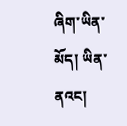ཞིག་ཡིན་མོད། ཡིན་ནའང།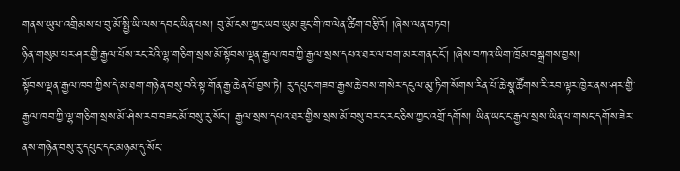གནས་ཡུལ་འགྲིམས་པ་བུ་མོ་སྤྱི་ཡི་ལས་དབང་ཡིན་པས། བུ་མོ་ངས་ཀྱང་ཡབ་ཡུམ་ཟུང་གི་ཁ་ལེན་ཚིག་བརྩིའོ། །ཞེས་ལན་བཏབ།
ཉིན་གསུམ་པར་ཤར་གྱི་རྒྱལ་པོས་རང་རེའི་ལྷ་གཅིག་སྲས་མོ་སྟོབས་ལྡན་རྒྱལ་ཁབ་ཀྱི་རྒྱལ་སྲས་དཔའ་ཐར་ལ་བག་མར་གནང་ངོ་། །ཞེས་བཀའ་ཡིག་ཁྲོམ་བསྒྲགས་བྱས།
སྟོབས་ལྡན་རྒྱལ་ཁབ་ཀྱིས་དེ་མ་ཐག་གཉེན་བསུ་བའི་སྟ་གོན་རྒྱ་ཆེན་པོ་བྱས་ཏེ། རུ་དཔུང་གཟབ་རྒྱས་ཆེ་བས་གསེར་དངུལ་མུ་ཏིག་སོགས་རིན་པོ་ཆེ་སྣ་ཚོགས་རི་རབ་ལྟར་ཁྱེར་ནས་ཤར་གྱི་རྒྱལ་ཁབ་ཀྱི་ལྷ་གཅིག་སྲས་མོ་ཤེས་རབ་བཟང་མོ་བསུ་རུ་སོང་། རྒྱལ་སྲས་དཔའ་ཐར་གྱིས་སྲས་མོ་བསུ་བར་ང་རང་ཅིས་ཀྱང་འགྲོ་དགོས། ཡིན་ཡང་ང་རྒྱལ་སྲས་ཡིན་པ་གསང་དགོས་ཟེར་ནས་གཉེན་བསུ་རུ་དཔུང་དང་མཉམ་དུ་སོང་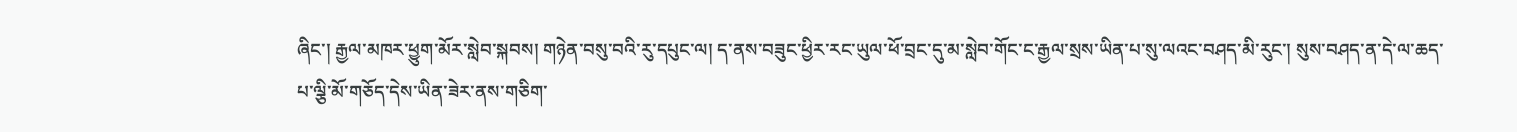ཞིང་། རྒྱལ་མཁར་ཕྱུག་མོར་སླེབ་སྐབས། གཉེན་བསུ་བའི་རུ་དཔུང་ལ། ད་ནས་བཟུང་ཕྱིར་རང་ཡུལ་ཕོ་བྲང་དུ་མ་སླེབ་གོང་ང་རྒྱལ་སྲས་ཡིན་པ་སུ་ལའང་བཤད་མི་རུང་། སུས་བཤད་ན་དེ་ལ་ཆད་པ་ལྕི་མོ་གཅོད་དེས་ཡིན་ཟེར་ནས་གཅིག་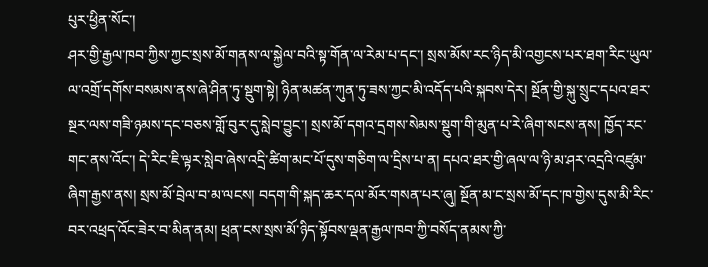པུར་ཕྱིན་སོང་།
ཤར་གྱི་རྒྱལ་ཁབ་ཀྱིས་ཀྱང་སྲས་མོ་གནས་ལ་སྐྱེལ་བའི་སྟ་གོན་ལ་རེམ་པ་དང་། སྲས་མོས་རང་ཉིད་མི་འགྱངས་པར་ཐག་རིང་ཡུལ་ལ་འགྲོ་དགོས་བསམས་ནས་ཞེ་ཤིན་ཏུ་སྡུག་སྟེ། ཉིན་མཚན་ཀུན་ཏུ་ཟས་ཀྱང་མི་འདོད་པའི་སྐབས་དེར། སྔོན་གྱི་སྐུ་སྲུང་དཔའ་ཐར་སྔར་ལས་གཟི་ཉམས་དང་བཅས་གློ་བུར་དུ་སླེབ་བྱུང་། སྲས་མོ་དགའ་དྲགས་སེམས་སྡུག་གི་མུན་པ་རེ་ཞིག་སངས་ནས། ཁྱོད་རང་གང་ནས་འོང་། དེ་རིང་ཇི་ལྟར་སླེབ་ཞེས་འདྲི་ཚིག་མང་པོ་དུས་གཅིག་ལ་དྲིས་པ་ན། དཔའ་ཐར་གྱི་ཞལ་ལ་ཉི་མ་ཤར་འདྲའི་འཛུམ་ཞིག་རྒྱས་ནས། སྲས་མོ་བྲེལ་བ་མ་ལངས། བདག་གི་སྐད་ཆར་དལ་མོར་གསན་པར་ཞུ། སྔོན་མ་ང་སྲས་མོ་དང་ཁ་གྱེས་དུས་མི་རིང་བར་འཕྲད་འོང་ཟེར་བ་མིན་ནམ། ཕྲན་ངས་སྲས་མོ་ཉིད་སྟོབས་ལྡན་རྒྱལ་ཁབ་ཀྱི་བསོད་ནམས་ཀྱི་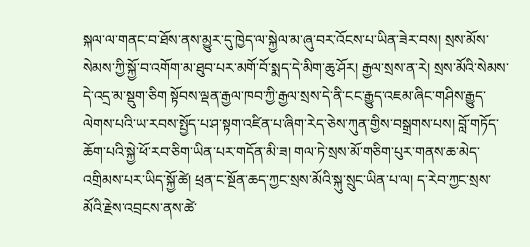སྐལ་ལ་གནང་བ་ཐོས་ནས་མྱུར་དུ་ཁྱེད་ལ་སྐྱེལ་མ་ཞུ་བར་འོངས་པ་ཡིན་ཟེར་བས། སྲས་མོས་སེམས་ཀྱི་སྐྱོ་བ་འགོག་མ་ཐུབ་པར་མགོ་བོ་སྨད་དེ་མིག་ཆུ་ཤོར། རྒྱལ་སྲས་ན་རེ། སྲས་མོའི་སེམས་དེ་འདྲ་མ་སྡུག་ཅིག སྟོབས་ལྡན་རྒྱལ་ཁབ་ཀྱི་རྒྱལ་སྲས་དེ་ནི་ངང་རྒྱུད་འཇམ་ཞིང་གཤིས་རྒྱུད་ལེགས་པའི་ཡ་རབས་སྤྱོད་པ་ཤ་སྟག་འཛིན་པ་ཞིག་རེད་ཅེས་ཀུན་གྱིས་བསྒྲགས་པས། བློ་གཏོད་ཆོག་པའི་སྐྱེ་ཕོ་རབ་ཅིག་ཡིན་པར་གདོན་མི་ཟ། གལ་ཏེ་སྲས་མོ་གཅིག་པུར་གནས་ཆ་མེད་འགྲིམས་པར་ཡིད་སྐྱོ་ཚེ། ཕྲན་ང་སྔོན་ཆད་ཀྱང་སྲས་མོའི་སྐུ་སྲུང་ཡིན་པ་ལ། ད་རེབ་ཀྱང་སྲས་མོའི་རྗེས་འབྲངས་ནས་ཚེ་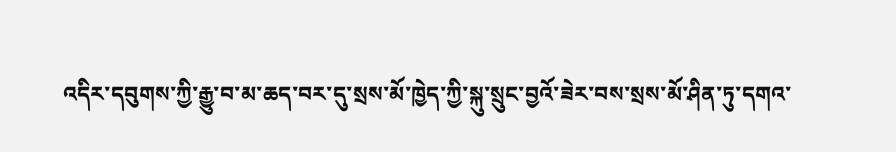འདིར་དབུགས་ཀྱི་རྒྱུ་བ་མ་ཆད་བར་དུ་སྲས་མོ་ཁྱེད་ཀྱི་སྐུ་སྲུང་བྱའོ་ཟེར་བས་སྲས་མོ་ཤིན་ཏུ་དགའ་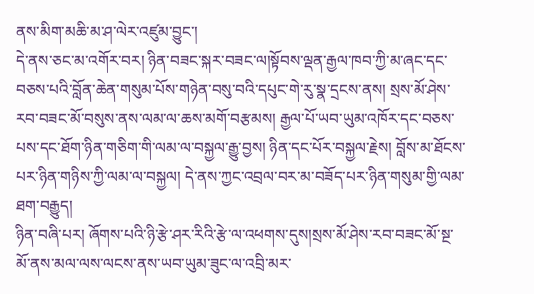ནས་མིག་མཆི་མ་ཤ་ལེར་འཛུམ་བྱུང་།
དེ་ནས་ཅང་མ་འགོར་བར། ཉིན་བཟང་སྐར་བཟང་ལ།སྟོབས་ལྡན་རྒྱལ་ཁབ་ཀྱི་མ་ཞང་དང་བཅས་པའི་བློན་ཆེན་གསུམ་པོས་གཉེན་བསུ་བའི་དཔུང་གེ་རུ་སྣ་དྲངས་ནས། སྲས་མོ་ཤེས་རབ་བཟང་མོ་བསུས་ནས་ལམ་ལ་ཆས་མགོ་བརྩམས། རྒྱལ་པོ་ཡབ་ཡུམ་འཁོར་དང་བཅས་པས་དང་ཐོག་ཉིན་གཅིག་གི་ལམ་ལ་བསྐྱལ་རྒྱུ་བྱས། ཉིན་དང་པོར་བསྐྱལ་རྗེས། བློས་མ་ཐོངས་པར་ཉིན་གཉིས་ཀྱི་ལམ་ལ་བསྐྱལ། དེ་ནས་ཀྱང་འབྲལ་བར་མ་བཟོད་པར་ཉིན་གསུམ་གྱི་ལམ་ཐག་བརྒྱུད།
ཉིན་བཞི་པར། ཞོགས་པའི་ཉི་རྩེ་ཤར་རིའི་རྩེ་ལ་འཕགས་དུས།སྲས་མོ་ཤེས་རབ་བཟང་མོ་སྔ་མོ་ནས་མལ་ལས་ལངས་ནས་ཡབ་ཡུམ་ཟུང་ལ་འབྲི་མར་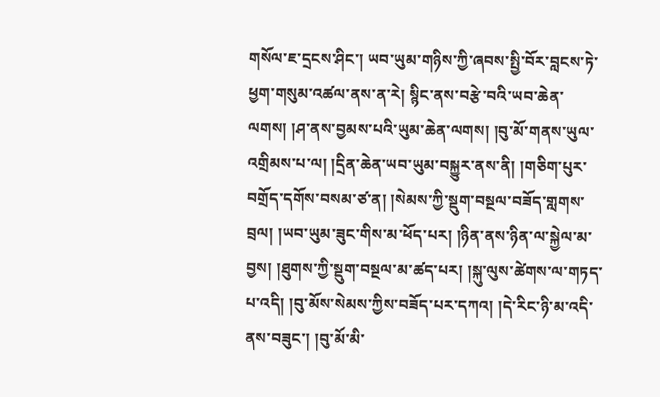གསོལ་ཇ་དྲངས་ཤིང་། ཡབ་ཡུམ་གཉིས་ཀྱི་ཞབས་སྤྱི་བོར་བླངས་ཏེ་ཕྱག་གསུམ་འཚལ་ནས་ན་རེ། སྙིང་ནས་བརྩེ་བའི་ཡབ་ཆེན་ལགས། །ཤ་ནས་བྱམས་པའི་ཡུམ་ཆེན་ལགས། །བུ་མོ་གནས་ཡུལ་འགྲིམས་པ་ལ། །དྲིན་ཆེན་ཡབ་ཡུམ་བསྐྱུར་ནས་ནི། །གཅིག་པུར་བགྲོད་དགོས་བསམ་ཙ་ན། །སེམས་ཀྱི་སྡུག་བསྔལ་བཟོད་གླགས་བྲལ། །ཡབ་ཡུམ་ཟུང་གིས་མ་ཕོད་པར། །ཉིན་ནས་ཉིན་ལ་སྐྱེལ་མ་བྱས། །ཐུགས་ཀྱི་སྡུག་བསྔལ་མ་ཚད་པར། །སྐུ་ལུས་ཚེགས་ལ་གཏད་པ་འདི། །བུ་མོས་སེམས་ཀྱིས་བཟོད་པར་དཀའ། །དེ་རིང་ཉི་མ་འདི་ནས་བཟུང་། །བུ་མོ་མི་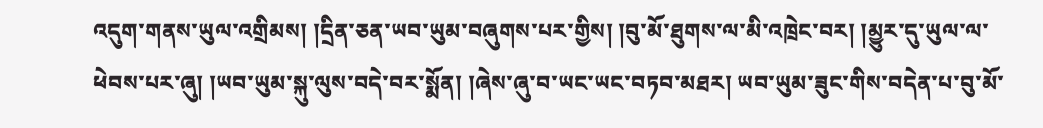འདུག་གནས་ཡུལ་འགྲིམས། །དྲིན་ཅན་ཡབ་ཡུམ་བཞུགས་པར་གྱིས། །བུ་མོ་ཐུགས་ལ་མི་འཁྲེང་བར། །མྱུར་དུ་ཡུལ་ལ་ཕེབས་པར་ཞུ། །ཡབ་ཡུམ་སྐུ་ལུས་བདེ་བར་སྨོན། །ཞེས་ཞུ་བ་ཡང་ཡང་བཏབ་མཐར། ཡབ་ཡུམ་ཟུང་གིས་བདེན་པ་བུ་མོ་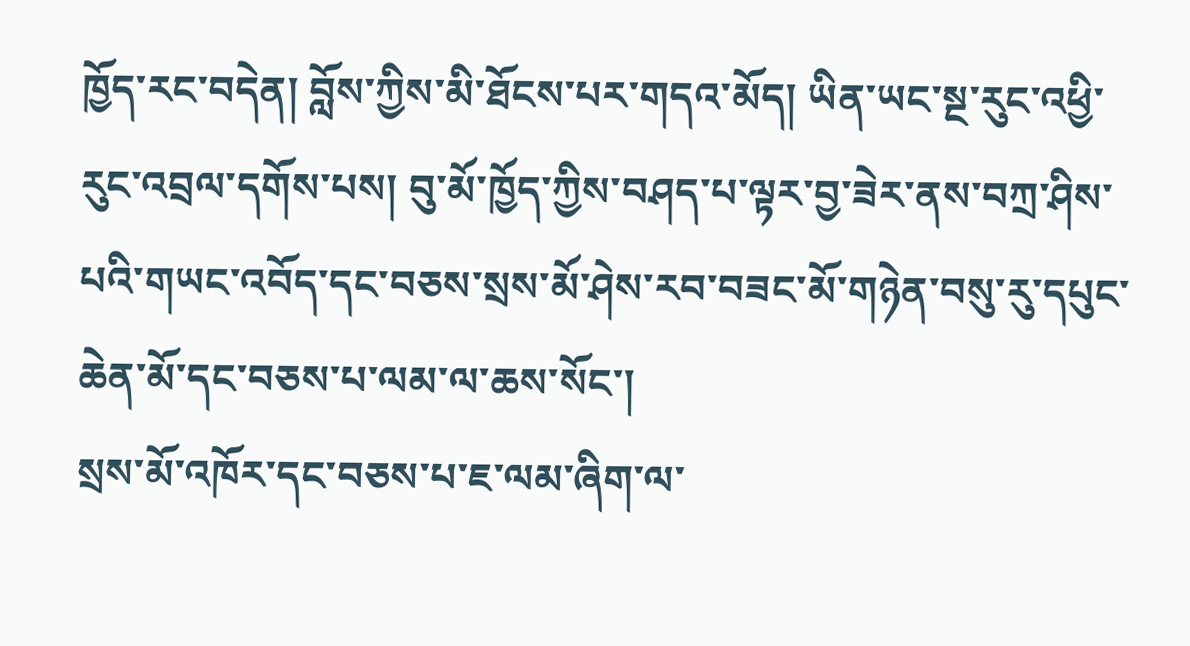ཁྱོད་རང་བདེན། བློས་ཀྱིས་མི་ཐོངས་པར་གདའ་མོད། ཡིན་ཡང་སྔ་རུང་འཕྱི་རུང་འབྲལ་དགོས་པས། བུ་མོ་ཁྱོད་ཀྱིས་བཤད་པ་ལྟར་བྱ་ཟེར་ནས་བཀྲ་ཤིས་པའི་གཡང་འབོད་དང་བཅས་སྲས་མོ་ཤེས་རབ་བཟང་མོ་གཉེན་བསུ་རུ་དཔུང་ཆེན་མོ་དང་བཅས་པ་ལམ་ལ་ཆས་སོང་།
སྲས་མོ་འཁོར་དང་བཅས་པ་ཇ་ལམ་ཞིག་ལ་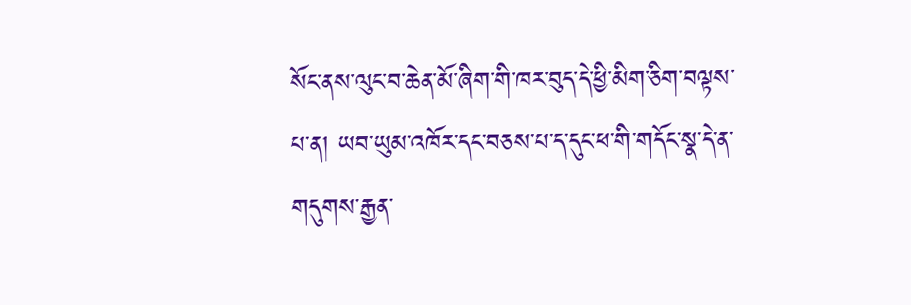སོང་ནས་ལུང་བ་ཆེན་མོ་ཞིག་གི་ཁར་བུད་དེ་ཕྱི་མིག་ཅིག་བལྟས་པ་ན། ཡབ་ཡུམ་འཁོར་དང་བཅས་པ་ད་དུང་ཕ་གི་གདོང་སྣ་དེ་ན་གདུགས་རྒྱན་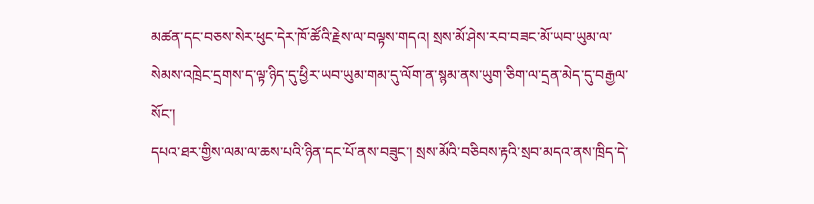མཚན་དང་བཅས་སེར་ཕུང་དེར་ཁོ་ཚོའི་རྗེས་ལ་བལྟས་གདའ། སྲས་མོ་ཤེས་རབ་བཟང་མོ་ཡབ་ཡུམ་ལ་སེམས་འཁྲེང་དྲགས་ད་ལྟ་ཉིད་དུ་ཕྱིར་ཡབ་ཡུམ་གམ་དུ་ལོག་ན་སྙམ་ནས་ཡུག་ཅིག་ལ་དྲན་མེད་དུ་བརྒྱལ་སོང་།
དཔའ་ཐར་གྱིས་ལམ་ལ་ཆས་པའི་ཉིན་དང་པོ་ནས་བཟུང་། སྲས་མོའི་བཅིབས་རྟའི་སྲབ་མདའ་ནས་ཁྲིད་དེ་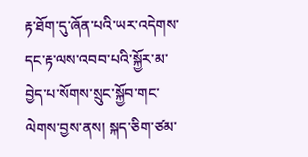རྟ་ཐོག་དུ་ཞོན་པའི་ཡར་འདེགས་དང་རྟ་ལས་འབབ་པའི་སྐྱོར་མ་བྱེད་པ་སོགས་སྲུང་སྐྱོབ་གང་ལེགས་བྱས་ནས། སྐད་ཅིག་ཙམ་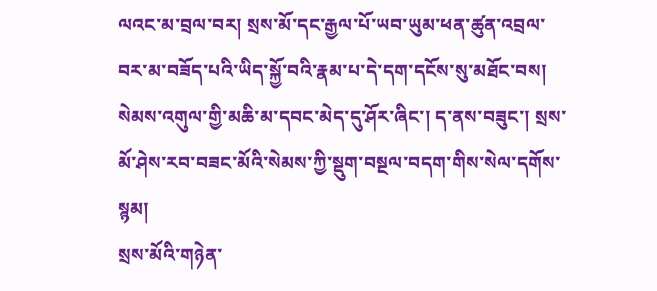ལའང་མ་བྲལ་བར། སྲས་མོ་དང་རྒྱལ་པོ་ཡབ་ཡུམ་ཕན་ཚུན་འབྲལ་བར་མ་བཟོད་པའི་ཡིད་སྐྱོ་བའི་རྣམ་པ་དེ་དག་དངོས་སུ་མཐོང་བས། སེམས་འགུལ་གྱི་མཆི་མ་དབང་མེད་དུ་ཤོར་ཞིང་། ད་ནས་བཟུང་། སྲས་མོ་ཤེས་རབ་བཟང་མོའི་སེམས་ཀྱི་སྡུག་བསྔལ་བདག་གིས་སེལ་དགོས་སྙམ།
སྲས་མོའི་གཉེན་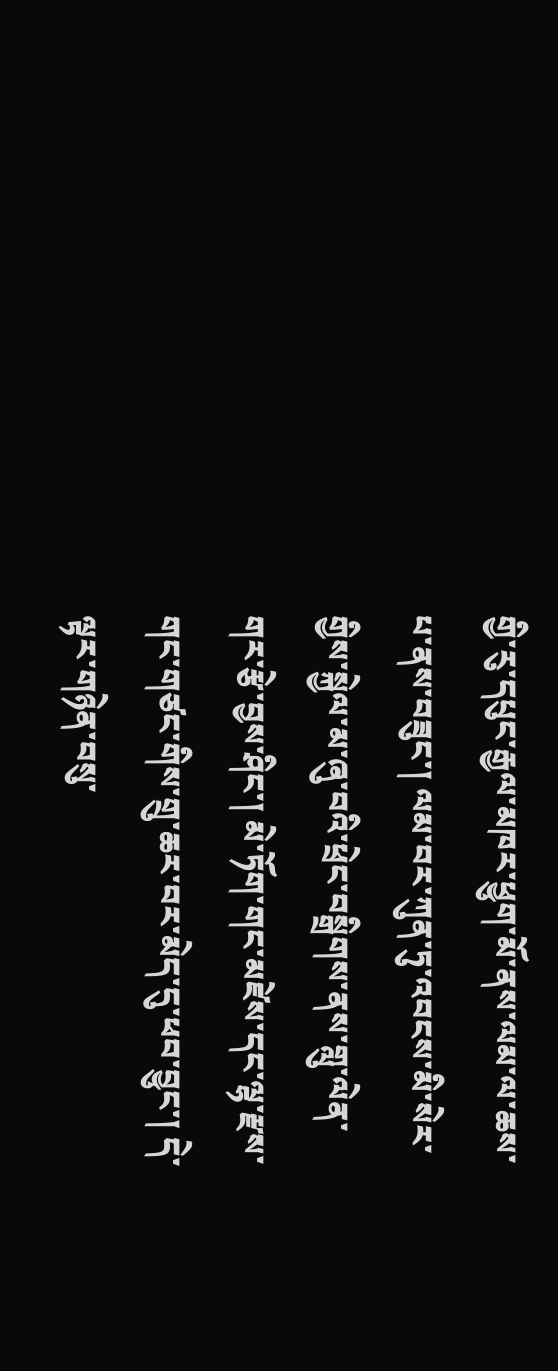གྱི་རུ་དཔུང་རྒྱལ་མཁར་ཕྱུག་མོ་ནས་ལམ་ལ་ཆས་པ་ནས་བཟུང་། ལམ་བར་ཀུན་ཏུ་འབངས་མི་སེར་གྱིས་སྐྱེལ་མ་ཞུ་བའི་ཕྲེང་བསྒྲིགས་ནས་གླུ་ལེན་གར་རྩེ་བྱས་ཤིང་། མེ་ཏོག་གང་མཛེས་དང་ལྷ་རྫས་གང་གཙང་གིས་གྲུ་ཆར་བར་མེད་དུ་ཕབ་བྱུང་། དེ་ལྟར་གཉེན་བསུ་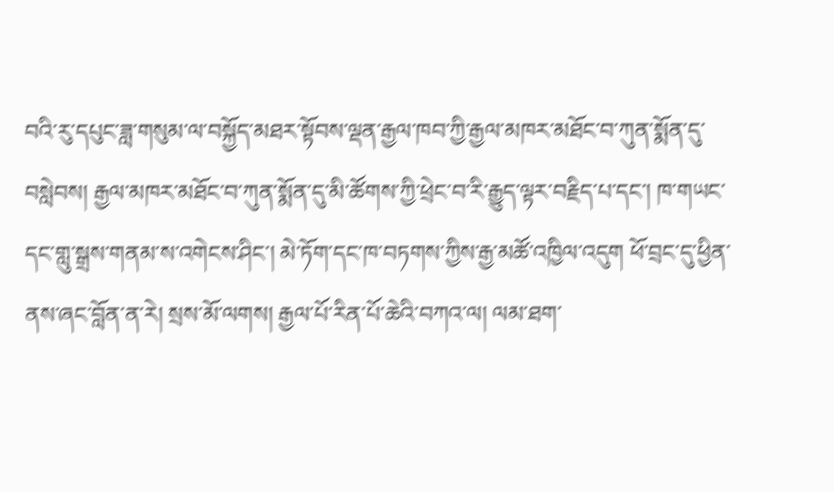བའི་རུ་དཔུང་ཟླ་གསུམ་ལ་བསྐྱོད་མཐར་སྟོབས་ལྡན་རྒྱལ་ཁབ་ཀྱི་རྒྱལ་མཁར་མཐོང་བ་ཀུན་སྨོན་དུ་བསླེབས། རྒྱལ་མཁར་མཐོང་བ་ཀུན་སྨོན་དུ་མི་ཚོགས་ཀྱི་ཕྲེང་བ་རི་རྒྱུད་ལྟར་བརྗིད་པ་དང་། ཁ་གཡང་དང་གླུ་སྒྲས་གནམ་ས་འགེངས་ཤིང་། མེ་ཏོག་དང་ཁ་བཏགས་ཀྱིས་རྒྱ་མཚོ་འཁྱིལ་འདུག ཕོ་བྲང་དུ་ཕྱིན་ནས་ཞང་བློན་ན་རེ། སྲས་མོ་ལགས། རྒྱལ་པོ་རིན་པོ་ཆེའི་བཀའ་ལ། ལམ་ཐག་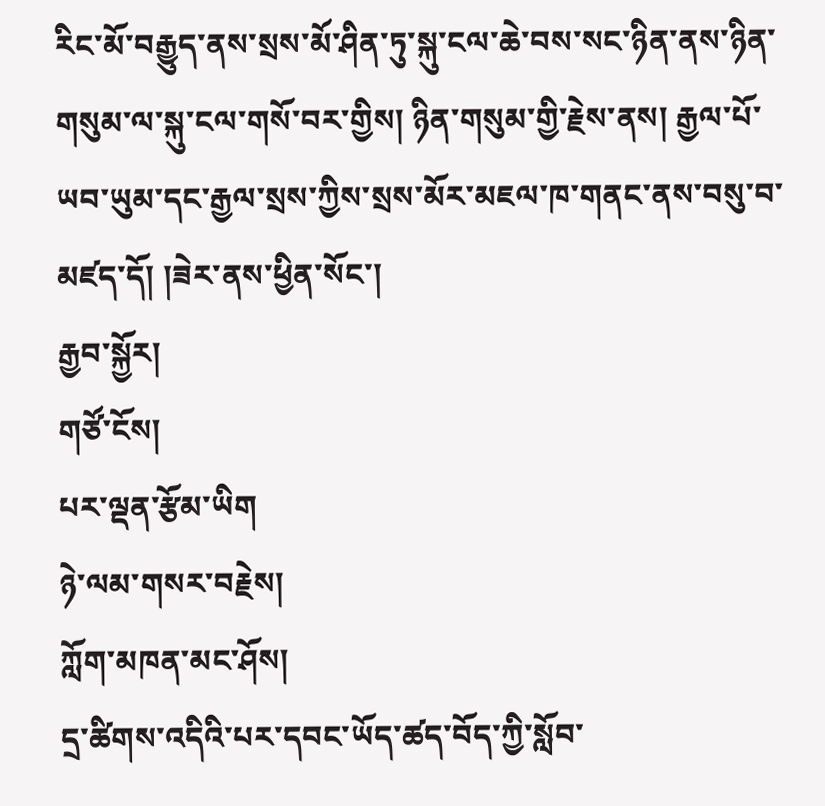རིང་མོ་བརྒྱུད་ནས་སྲས་མོ་ཤིན་ཏུ་སྐུ་ངལ་ཆེ་བས་སང་ཉིན་ནས་ཉིན་གསུམ་ལ་སྐུ་ངལ་གསོ་བར་གྱིས། ཉིན་གསུམ་གྱི་རྗེས་ནས། རྒྱལ་པོ་ཡབ་ཡུམ་དང་རྒྱལ་སྲས་ཀྱིས་སྲས་མོར་མཇལ་ཁ་གནང་ནས་བསུ་བ་མཛད་དོ། །ཟེར་ནས་ཕྱིན་སོང་།
རྒྱབ་སྐྱོར།
གཙོ་ངོས།
པར་ལྡན་རྩོམ་ཡིག
ཉེ་ལམ་གསར་བརྗེས།
ཀློག་མཁན་མང་ཤོས།
དྲ་ཚིགས་འདིའི་པར་དབང་ཡོད་ཚད་བོད་ཀྱི་སློབ་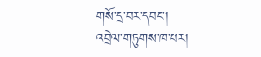གསོ་དྲ་བར་དབང་།
འབྲེལ་གཏུགས་ཁ་པར།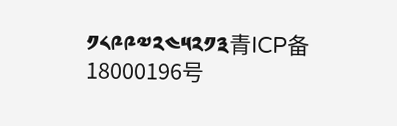༡༨༩༩༧༢༤༥༢༡༣青ICP备18000196号